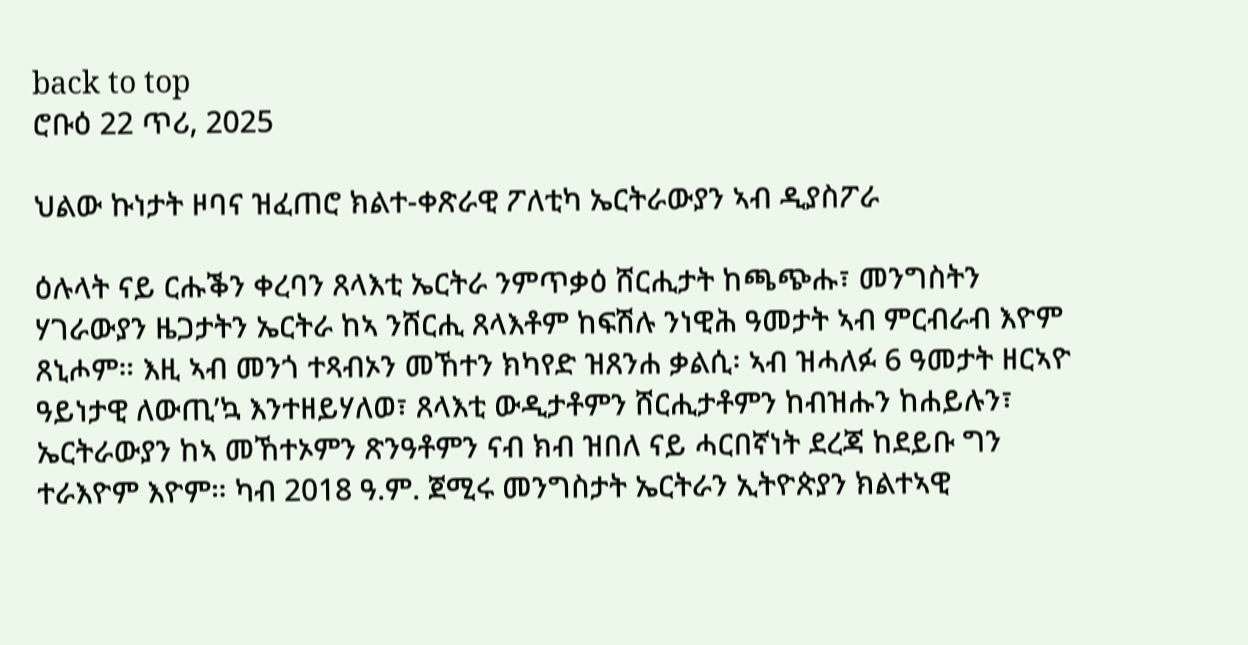back to top
ሮቡዕ 22 ጥሪ, 2025

ህልው ኩነታት ዞባና ዝፈጠሮ ክልተ-ቀጽራዊ ፖለቲካ ኤርትራውያን ኣብ ዲያስፖራ

ዕሉላት ናይ ርሑቕን ቀረባን ጸላእቲ ኤርትራ ንምጥቃዕ ሸርሒታት ከጫጭሑ፣ መንግስትን ሃገራውያን ዜጋታትን ኤርትራ ከኣ ንሸርሒ ጸላእቶም ከፍሽሉ ንነዊሕ ዓመታት ኣብ ምርብራብ እዮም ጸኒሖም። እዚ ኣብ መንጎ ተጻብኦን መኸተን ክካየድ ዝጸንሐ ቃልሲ፡ ኣብ ዝሓለፉ 6 ዓመታት ዘርኣዮ ዓይነታዊ ለውጢ’ኳ እንተዘይሃለወ፣ ጸላእቲ ውዲታቶምን ሸርሒታቶምን ከብዝሑን ከሐይሉን፣ ኤርትራውያን ከኣ መኸተኦምን ጽንዓቶምን ናብ ክብ ዝበለ ናይ ሓርበኛነት ደረጃ ከደይቡ ግን ተራእዮም እዮም። ካብ 2018 ዓ.ም. ጀሚሩ መንግስታት ኤርትራን ኢትዮጵያን ክልተኣዊ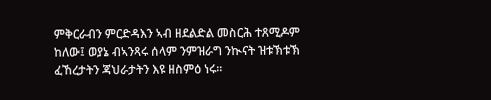ምቅርራብን ምርድዳእን ኣብ ዘደልድል መስርሕ ተጸሚዶም ከለው፤ ወያኔ ብኣንጻሩ ሰላም ንምዝራግ ንኲናት ዝቱኽቱኽ ፈኸረታትን ጃህራታትን እዩ ዘስምዕ ነሩ።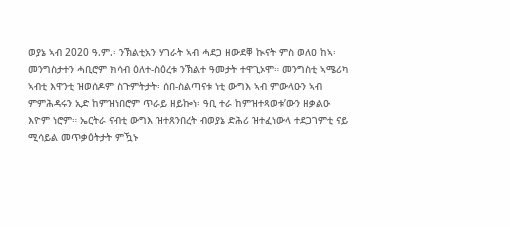ወያኔ ኣብ 2020 ዓ.ም.፡ ንኽልቲአን ሃገራት ኣብ ሓደጋ ዘውደቐ ኲናት ምስ ወለዐ ከኣ፡ መንግስታተን ሓቢሮም ክሳብ ዕለተ-ስዕረቱ ንኽልተ ዓመታት ተዋጊኦሞ። መንግስቲ ኣሜሪካ ኣብቲ እዋንቲ ዝወሰዶም ስጉምትታት፡ ሰበ-ስልጣናቱ ነቲ ውግእ ኣብ ምውላዑን ኣብ ምምሕዳሩን ኢድ ከምዝነበሮም ጥራይ ዘይኰነ፡ ዓቢ ተራ ከምዝተጻወቱ’ውን ዘቃልዑ እዮም ነሮም። ኤርትራ ናብቲ ውግእ ዝተጸንበረት ብወያኔ ድሕሪ ዝተፈነውላ ተደጋገምቲ ናይ ሚሳይል መጥቃዕትታት ምዃኑ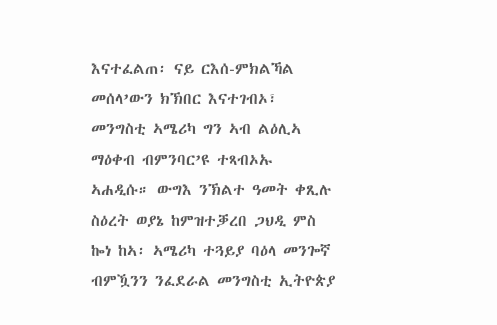እናተፈልጠ፡ ናይ ርእሰ-ምክልኻል መሰላ’ውን ክኽበር እናተገብኦ፣ መንግስቲ ኣሜሪካ ግን ኣብ ልዕሊኣ ማዕቀብ ብምንባር’ዩ ተጻብኦኡ ኣሐዲሱ። ውግእ ንኽልተ ዓመት ቀጺሉ ስዕረት ወያኔ ከምዝተቓረበ ጋህዲ ምስ ኰነ ከኣ፡ ኣሜሪካ ተጓይያ ባዕላ መንጐኛ ብምዃንን ንፈደራል መንግስቲ ኢትዮጵያ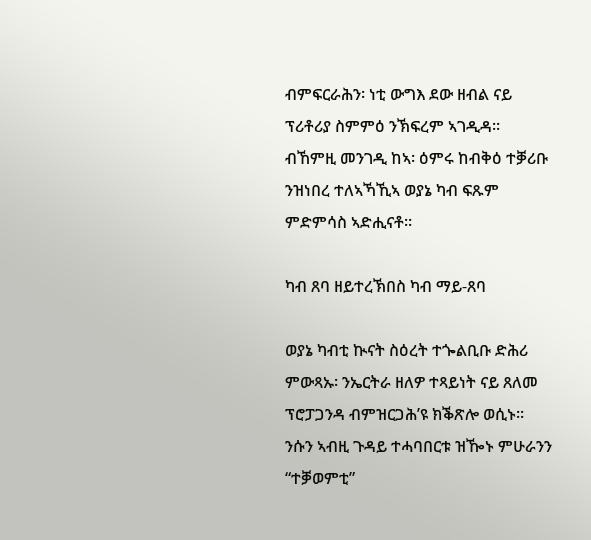ብምፍርራሕን፡ ነቲ ውግእ ደው ዘብል ናይ ፕሪቶሪያ ስምምዕ ንኽፍረም ኣገዲዳ። ብኸምዚ መንገዲ ከኣ፡ ዕምሩ ከብቅዕ ተቓሪቡ ንዝነበረ ተለኣኻኺኣ ወያኔ ካብ ፍጹም ምድምሳስ ኣድሒናቶ።

ካብ ጸባ ዘይተረኽበስ ካብ ማይ-ጸባ

ወያኔ ካብቲ ኲናት ስዕረት ተጐልቢቡ ድሕሪ ምውጻኡ፡ ንኤርትራ ዘለዎ ተጻይነት ናይ ጸለመ ፕሮፓጋንዳ ብምዝርጋሕ’ዩ ክቕጽሎ ወሲኑ። ንሱን ኣብዚ ጉዳይ ተሓባበርቱ ዝዀኑ ምሁራንን “ተቓወምቲ”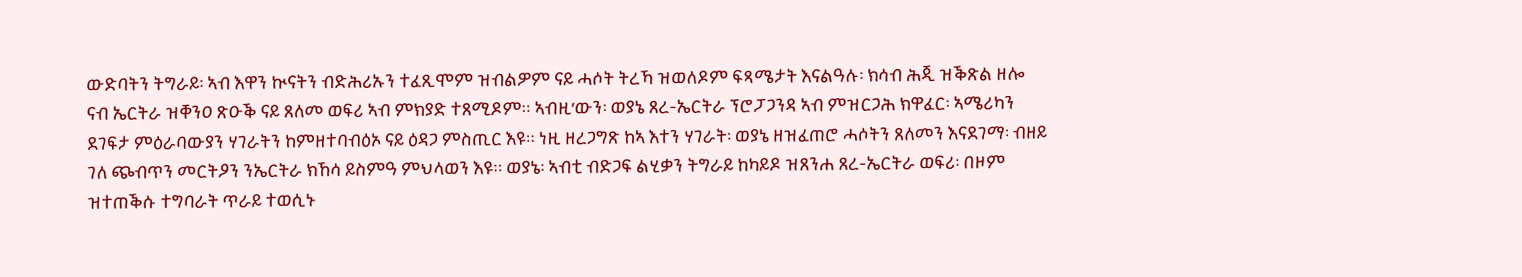ውድባትን ትግራይ፡ ኣብ እዋን ኲናትን ብድሕሪኡን ተፈጺሞም ዝብልዎም ናይ ሓሶት ትረኻ ዝወለዶም ፍጻሜታት እናልዓሉ፡ ክሳብ ሕጂ ዝቕጽል ዘሎ ናብ ኤርትራ ዝቐንዐ ጽዑቕ ናይ ጸለመ ወፍሪ ኣብ ምክያድ ተጸሚዶም። ኣብዚ’ውን፡ ወያኔ ጸረ-ኤርትራ ፕሮፓጋንዳ ኣብ ምዝርጋሕ ክዋፈር፡ ኣሜሪካን ደገፍታ ምዕራባውያን ሃገራትን ከምዘተባብዕኦ ናይ ዕዳጋ ምስጢር እዩ። ነዚ ዘረጋግጽ ከኣ እተን ሃገራት፡ ወያኔ ዘዝፈጠሮ ሓሶትን ጸለመን እናደገማ፡ ብዘይ ገለ ጭብጥን መርትዖን ንኤርትራ ክኸሳ ይስምዓ ምህላወን እዩ። ወያኔ፡ ኣብቲ ብድጋፍ ልሂቃን ትግራይ ከካይዶ ዝጸንሐ ጸረ-ኤርትራ ወፍሪ፡ በዞም ዝተጠቕሱ ተግባራት ጥራይ ተወሲኑ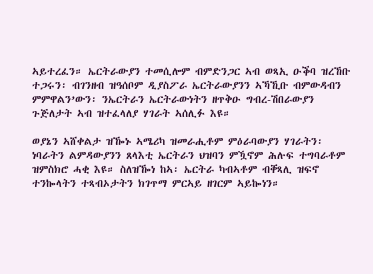ኣይተረፈን። ኤርትራውያን ተመሲሎም ብምድንጋር ኣብ ወጻኢ ዑቕባ ዝረኸቡ ተጋሩን፡ ብገንዘብ ዝዓሰቦም ዲያስፖራ ኤርትራውያንን ኣኻኺቡ ብምውዳብን ምምዋልን’ውን፡ ንኤርትራን ኤርትራውነትን ዘጥቅዑ ግብረ-ሽበራውያን ጉጅለታት ኣብ ዝተፈላለያ ሃገራት ኣሰሊፉ እዩ።

ወያኔን ኣሸቀልታ ዝዀኑ ኣሜሪካ ዝመራሒቶም ምዕራባውያን ሃገራትን፡ ነባራትን ልምዳውያንን ጸላእቲ ኤርትራን ህዝባን ምዃኖም ሕሉፍ ተግባራቶም ዝምስክሮ ሓቂ እዩ። ስለዝዀነ ከኣ፡ ኤርትራ ካብኣቶም ብቐጻሊ ዝፍኖ ተንኰላትን ተጻብኦታትን ክገጥማ ምርኣይ ዘገርም ኣይኰነን።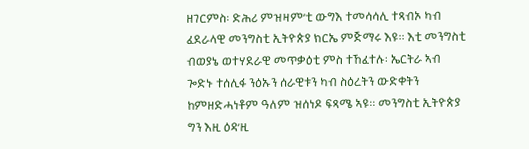ዘገርምስ፡ ድሕሪ ምዝዛም’ቲ ውግእ ተመሳሳሊ ተጻብኦ ካብ ፈደራላዊ መንግስቲ ኢትዮጵያ ክርኤ ምጅማሩ እዩ። እቲ መንግስቲ ብወያኔ ወተሃደራዊ መጥቃዕቲ ምስ ተኸፈተሉ፡ ኤርትራ ኣብ ጐድኑ ተሰሊፋ ንዕኡን ሰራዊቱን ካብ ስዕረትን ውድቀትን ከምዘድሓነቶም ዓለም ዝሰነዶ ፍጻሜ ኣዩ። መንግስቲ ኢትዮጵያ ግን እዚ ዕዳ’ዚ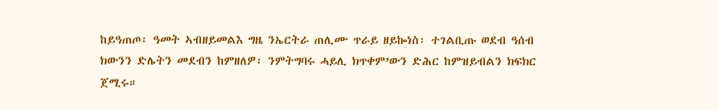ከይዓጠጦ፡ ዓመት ኣብዘይመልእ ግዜ ንኤርትራ ጠሊሙ ጥራይ ዘይኰነስ፡ ተገልቢጡ ወደብ ዓሰብ ክውንን ድሌትን መደብን ከምዘለዎ፡ ንምትግባሩ ሓይሊ ክጥቀም’ውን ድሕር ከምዝይብልን ክፍክር ጀሚሩ።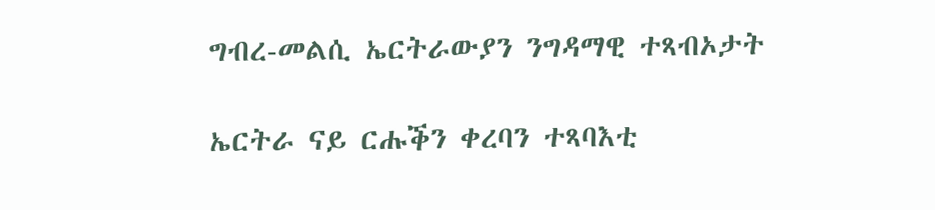ግብረ-መልሲ ኤርትራውያን ንግዳማዊ ተጻብኦታት

ኤርትራ ናይ ርሑቕን ቀረባን ተጻባእቲ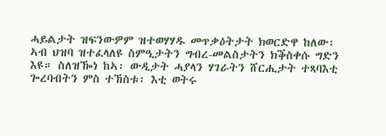ሓይልታት ዝፍንውዎም ዝተወሃሃዱ መጥቃዕትታት ክወርድዋ ከለው፡ ኣብ ህዝባ ዝተፈላለዩ ስምዒታትን ግብረ-መልስታትን ክቕስቀሱ ግድን እዩ። ስለዝዀነ ከኣ፡ ውዲታት ሓያላን ሃገራትን ሸርሒታት ተጻባእቲ ጐረባብትን ምስ ተኸስቱ፡ እቲ ወትሩ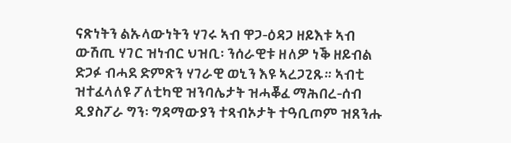ናጽነትን ልኡላውነትን ሃገሩ ኣብ ዋጋ-ዕዳጋ ዘይእቱ ኣብ ውሽጢ ሃገር ዝነብር ህዝቢ፡ ንሰራዊቱ ዘለዎ ነቕ ዘይብል ድጋፉ ብሓደ ድምጽን ሃገራዊ ወኒን እዩ ኣረጋጊጹ። ኣብቲ ዝተፈላለዩ ፖለቲካዊ ዝንባሌታት ዝሓቖፈ ማሕበረ-ሰብ ዲያስፖራ ግን፡ ግዳማውያን ተጻብኦታት ተዓቢጦም ዝጸንሑ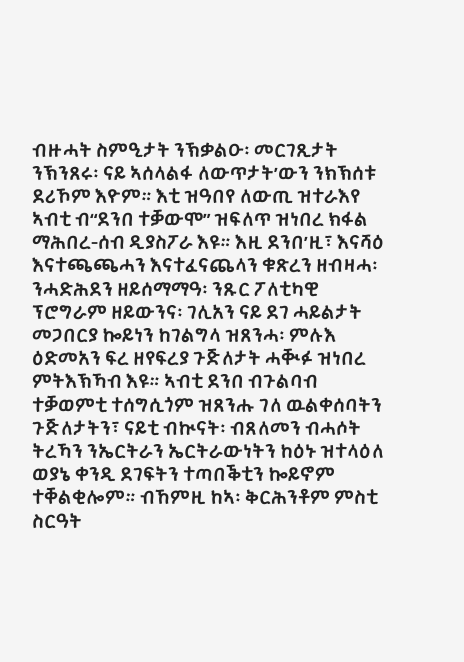ብዙሓት ስምዒታት ንኽቃልዑ፡ መርገጺታት ንኽንጸሩ፡ ናይ ኣሰላልፋ ለውጥታት’ውን ንክኽሰቱ ደሪኾም እዮም። እቲ ዝዓበየ ለውጢ ዝተራእየ ኣብቲ ብ“ደንበ ተቓውሞ” ዝፍለጥ ዝነበረ ክፋል ማሕበረ-ሰብ ዲያስፖራ እዩ። እዚ ደንበ’ዚ፣ እናሻዕ እናተጫጫሓን እናተፈናጨላን ቁጽረን ዘብዛሓ፡ ንሓድሕደን ዘይሰማማዓ፡ ንጹር ፖለቲካዊ ፕሮግራም ዘይውንና፡ ገሊአን ናይ ደገ ሓይልታት መጋበርያ ኰይነን ከገልግላ ዝጸንሓ፡ ምሉእ ዕድመአን ፍረ ዘየፍረያ ጉጅለታት ሓቚፉ ዝነበረ ምትእኽኻብ እዩ። ኣብቲ ደንበ ብጉልባብ ተቓወምቲ ተሰግሲጎም ዝጸንሑ ገለ ዉልቀሰባትን ጉጅለታትን፣ ናይቲ ብኲናት፡ ብጸለመን ብሓሶት ትረኻን ንኤርትራን ኤርትራውነትን ከዕኑ ዝተላዕለ ወያኔ ቀንዲ ደገፍትን ተጣበቕቲን ኰይኖም ተቐልቂሎም። ብኸምዚ ከኣ፡ ቅርሕንቶም ምስቲ ስርዓት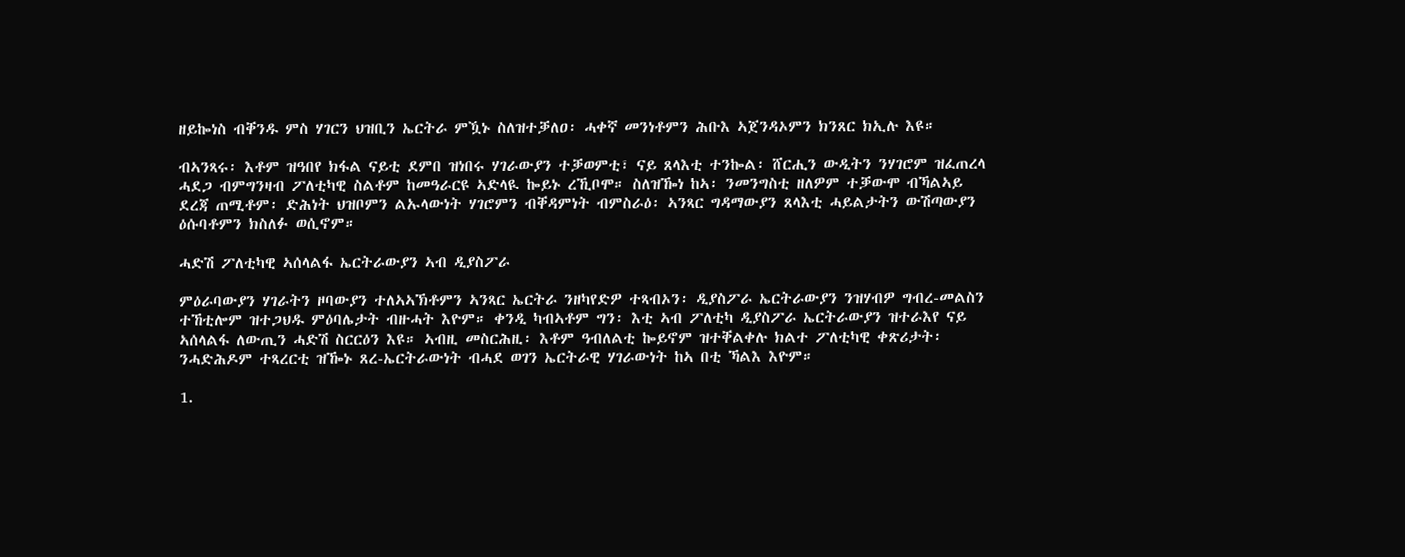ዘይኰነስ ብቐንዱ ምስ ሃገርን ህዝቢን ኤርትራ ምዃኑ ስለዝተቓለዐ፡ ሓቀኛ መንነቶምን ሕቡእ ኣጀንዳኦምን ክንጸር ክኢሉ እዩ።

ብኣንጻሩ፡ እቶም ዝዓበየ ክፋል ናይቲ ደምበ ዝነበሩ ሃገራውያን ተቓወምቲ፣ ናይ ጸላእቲ ተንኰል፡ ሸርሒን ውዲትን ንሃገሮም ዝፈጠረላ ሓደጋ ብምግንዛብ ፖለቲካዊ ስልቶም ከመዓራርዩ ኣድላዪ ኰይኑ ረኺቦሞ። ስለዝዀነ ከኣ፡ ንመንግስቲ ዘለዎም ተቓውሞ ብኻልኣይ ደረጃ ጠሚቶም፡ ድሕነት ህዝቦምን ልኡላውነት ሃገሮምን ብቐዳምነት ብምስራዕ፡ ኣንጻር ግዳማውያን ጸላእቲ ሓይልታትን ውሽጣውያን ዕሱባቶምን ክስለፉ ወሲኖም።

ሓድሽ ፖለቲካዊ ኣሰላልፋ ኤርትራውያን ኣብ ዲያስፖራ

ምዕራባውያን ሃገራትን ዞባውያን ተለኣኣኽቶምን ኣንጻር ኤርትራ ንዘካየድዎ ተጻብኦን፡ ዲያስፖራ ኤርትራውያን ንዝሃብዎ ግብረ-መልስን ተኸቲሎም ዝተጋህዱ ምዕባሌታት ብዙሓት እዮም። ቀንዲ ካብኣቶም ግን፡ እቲ ኣብ ፖለቲካ ዲያስፖራ ኤርትራውያን ዝተራእየ ናይ ኣሰላልፋ ለውጢን ሓድሽ ስርርዕን እዩ። ኣብዚ መስርሕዚ፡ እቶም ዓብለልቲ ኰይኖም ዝተቐልቀሉ ክልተ ፖለቲካዊ ቀጽሪታት፡ ንሓድሕዶም ተጻረርቲ ዝዀኑ ጸረ-ኤርትራውነት ብሓደ ወገን ኤርትራዊ ሃገራውነት ከኣ በቲ ኻልእ እዮም።

1.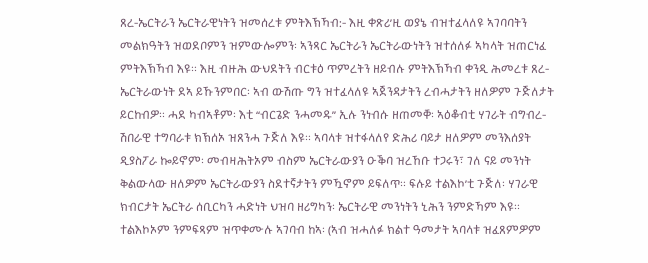ጸረ-ኤርትራን ኤርትራዊነትን ዝመሰረቱ ምትእኽኻብ:- እዚ ቀጽሪ’ዚ ወያኔ ብዝተፈላለዩ ኣገባባትን መልክዓትን ዝወደቦምን ዝምውሎምን፡ ኣንጻር ኤርትራን ኤርትራውነትን ዝተሰለፉ ኣካላት ዝጠርነፈ ምትእኽኻብ እዩ። እዚ ብዙሕ ውህደትን ብርቱዕ ጥምረትን ዘይብሉ ምትእኽኻብ ቀንዲ ሕመረቱ ጸረ-ኤርትራውነት ደኣ ይኹንምበር፡ ኣብ ውሽጡ ግን ዝተፈላለዩ ኣጀንዳታትን ረብሓታትን ዘለዎም ጉጅለታት ይርከብዎ። ሓደ ካብኣቶም፡ እቲ “ብርጌድ ንሓመዱ” ኢሉ ንነብሱ ዘጠመቐ፡ ኣዕቆብቲ ሃገራት ብግብረ-ሽበራዊ ተግባራቱ ክኽሰኦ ዝጸንሓ ጉጅለ እዩ። ኣባላቱ ዝተፋላለየ ድሕሪ ባይታ ዘለዎም መንእሰያት ዲያስፖራ ኰይኖም፡ መብዛሕትኦም ብስም ኤርትራውያን ዑቕባ ዝረኸቡ ተጋሩን፣ ገለ ናይ መንነት ቅልውላው ዘለዎም ኤርትራውያን ስደተኛታትን ምዃኖም ይፍለጥ። ፍሉይ ተልእኮ’ቲ ጉጅለ፡ ሃገራዊ ክብርታት ኤርትራ ሰቢርካን ሓድነት ህዝባ ዘሪግካን፡ ኤርትራዊ መንነትን ኒሕን ንምድኻም እዩ። ተልእኮኦም ንምፍጻም ዝጥቀሙሉ ኣገባብ ከኣ፡ (ኣብ ዝሓለፉ ክልተ ዓመታት ኣባላቱ ዝፈጸምዎም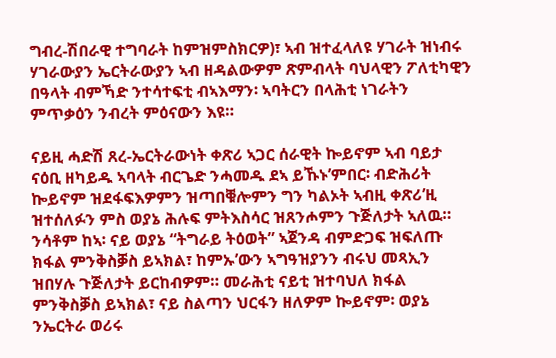ግብረ-ሽበራዊ ተግባራት ከምዝምስክርዎ)፣ ኣብ ዝተፈላለዩ ሃገራት ዝነብሩ ሃገራውያን ኤርትራውያን ኣብ ዘዳልውዎም ጽምብላት ባህላዊን ፖለቲካዊን በዓላት ብምኻድ ንተሳተፍቲ ብኣእማን፡ ኣባትርን በላሕቲ ነገራትን ምጥቃዕን ንብረት ምዕናውን እዩ።

ናይዚ ሓድሽ ጸረ-ኤርትራውነት ቀጽሪ ኣጋር ሰራዊት ኰይኖም ኣብ ባይታ ናዕቢ ዘካይዱ ኣባላት ብርጌድ ንሓመዱ ደኣ ይኹኑ’ምበር፡ ብድሕሪት ኰይኖም ዝደፋፍእዎምን ዝጣበቑሎምን ግን ካልኦት ኣብዚ ቀጽሪ’ዚ ዝተሰለፉን ምስ ወያኔ ሕሉፍ ምትእስሳር ዝጸንሖምን ጉጅለታት ኣለዉ። ንሳቶም ከኣ፡ ናይ ወያኔ “ትግራይ ትዕወት” ኣጀንዳ ብምድጋፍ ዝፍለጡ ክፋል ምንቅስቓስ ይኣክል፣ ከምኡ’ውን ኣግዓዝያንን ብሩህ መጻኢን ዝበሃሉ ጉጅለታት ይርከብዎም። መራሕቲ ናይቲ ዝተባህለ ክፋል ምንቅስቓስ ይኣክል፣ ናይ ስልጣን ህርፋን ዘለዎም ኰይኖም፡ ወያኔ ንኤርትራ ወሪሩ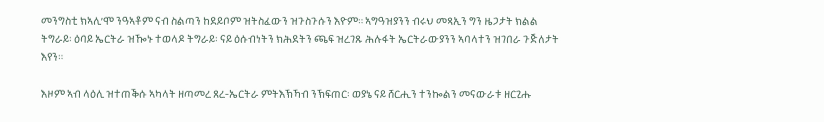መንግስቲ ክኣሊ’ሞ ንዓኣቶም ናብ ስልጣን ከደይቦም ዝትስፈውን ዝጉስጉሱን እዮም። ኣግዓዝያንን ብሩህ መጻኢን ግን ዜጋታት ክልል ትግራይ፡ ዕባይ ኤርትራ ዝዀኑ ተወላዶ ትግራይ፡ ናይ ዕሱብነትን ክሕደትን ጫፍ ዝረገጹ ሕሉፋት ኤርትራውያንን ኣባላተን ዝገበራ ጉጅለታት እየን።

እዞም ኣብ ላዕሊ ዝተጠቕሱ ኣካላት ዘጣመረ ጸረ-ኤርትራ ምትእኽኻብ ንኽፍጠር፡ ወያኔ ናይ ሸርሒን ተንኰልን መናውራቱ ዘርጊሑ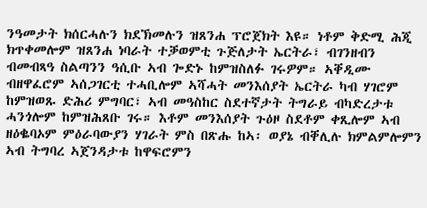ንዓመታት ክሰርሓሉን ክደኽመሉን ዝጸንሐ ፕሮጀክት እዩ። ነቶም ቅድሚ ሕጂ ክጥቀመሎም ዝጸንሐ ነባራት ተቓወምቲ ጉጅለታት ኤርትራ፣ ብገንዘብን ብመብጻዓ ስልጣንን ዓሲቡ ኣብ ጐድኑ ከምዝስለፉ ገሩዎም። ኣቐዲሙ ብዘዋፈሮም ኣሰጋገርቲ ተሓቢሎም ኣሻሓት መንእሰያት ኤርትራ ካብ ሃገሮም ከምዝወጹ ድሕሪ ምግባር፣ ኣብ መዓስከር ስደተኛታት ትግራይ ብካድረታቱ ሓንጎሎም ከምዝሕጸቡ ገሩ። እቶም መንእሰያት ጉዕዞ ስደቶም ቀጺሎም ኣብ ዘዕቈባኦም ምዕራባውያን ሃገራት ምስ በጽሑ ከኣ፡ ወያኔ ብቐሊሉ ክምልምሎምን ኣብ ትግባረ ኣጀንዳታቱ ከዋፍሮምን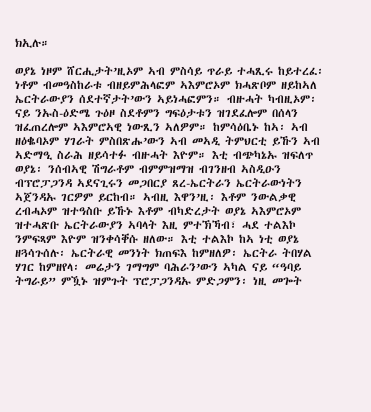ክኢሉ።

ወያኔ ነዞም ሸርሒታት’ዚኦም ኣብ ምስሳይ ጥራይ ተሓጺሩ ከይተረፈ፡ ነቶም ብመዓስከራቱ ብዘይምሕላፎም ኣእምሮኦም ክሓጽቦም ዘይከኣለ ኤርትራውያን ሰደተኛታት’ውን ኣይነሓፎምን። ብዙሓት ካብዚኦም፡ ናይ ንኡስ-ዕድሜ ጉዕዞ ስደቶምን ግፍዕታቱን ዝገደፈሎም በሰላን ዝፈጠረሎም ኣእምሮኣዊ ነውጺን ኣለዎም። ከምሳዕቤኑ ከኣ፡ ኣብ ዘዕቈባኦም ሃገራት ምስበጽሑ’ውን ኣብ መኣዲ ትምህርቲ ይኹን ኣብ ኣድማዒ ስራሕ ዘይሳተፉ ብዙሓት እዮም። እቲ ብጭካኔኡ ዝፍለጥ ወያኔ፡ ንሰብኣዊ ሽግራቶም ብምምዝማዝ ብገንዘብ ኣስዲዑን ብፕሮፓጋንዳ ኣደናጊሩን መጋበርያ ጸረ-ኤርትራን ኤርትራውነትን ኣጀንዳኡ ገርዎም ይርከብ። ኣብዚ እዋን’ዚ፡ እቶም ንውልቃዊ ረብሓኦም ዝተዓስቡ ይኹኑ እቶም ብካድረታት ወያኔ ኣእምሮኦም ዝተሓጽቡ ኤርትራውያን ኣባላት እዚ ምተኽኻብ፣ ሓደ ተልእኮ ንምፍጻም እዮም ዝንቀሳቐሱ ዘለው። እቲ ተልእኮ ከኣ ነቲ ወያኔ ዘጓሳጉሰሉ፡ ኤርትራዊ መንነት ክጠፍእ ከምዘለዎ፡ ኤርትራ ትበሃል ሃገር ከምዘየላ፡ መሬታን ገማግም ባሕራን’ውን ኣካል ናይ “ዓባይ ትግራይ” ምዃኑ ዝምጉት ፕሮፓጋንዳኡ ምድጋምን፡ ነዚ መጐት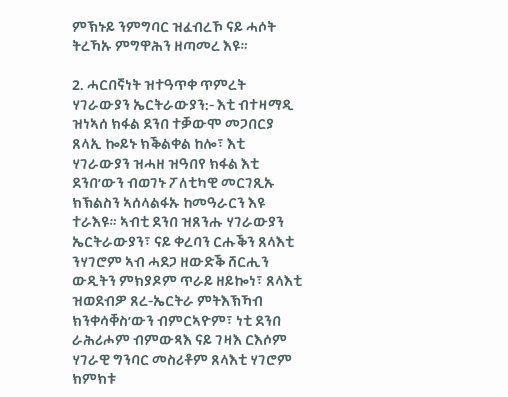ምኽኑይ ንምግባር ዝፈብረኾ ናይ ሓሶት ትረኻኡ ምግዋሕን ዘጣመረ እዩ።

2. ሓርበኛነት ዝተዓጥቀ ጥምረት ሃገራውያን ኤርትራውያን:- እቲ ብተዛማዲ ዝነኣሰ ክፋል ደንበ ተቓውሞ መጋበርያ ጸላኢ ኰይኑ ክቕልቀል ከሎ፣ እቲ ሃገራውያን ዝሓዘ ዝዓበየ ክፋል እቲ ደንበ’ውን ብወገኑ ፖለቲካዊ መርገጺኡ ክኽልስን ኣሰላልፋኡ ከመዓራርን እዩ ተራእዩ። ኣብቲ ደንበ ዝጸንሑ ሃገራውያን ኤርትራውያን፣ ናይ ቀረባን ርሑቕን ጸላእቲ ንሃገሮም ኣብ ሓደጋ ዘውድቕ ሸርሒን ውዲትን ምክያዶም ጥራይ ዘይኰነ፣ ጸላእቲ ዝወደብዎ ጸረ-ኤርትራ ምትእኽኻብ ክንቀሳቐስ’ውን ብምርኣዮም፣ ነቲ ደንበ ራሕሪሖም ብምውጻእ ናይ ገዛእ ርእሶም ሃገራዊ ግንባር መስሪቶም ጸላእቲ ሃገሮም ክምክቱ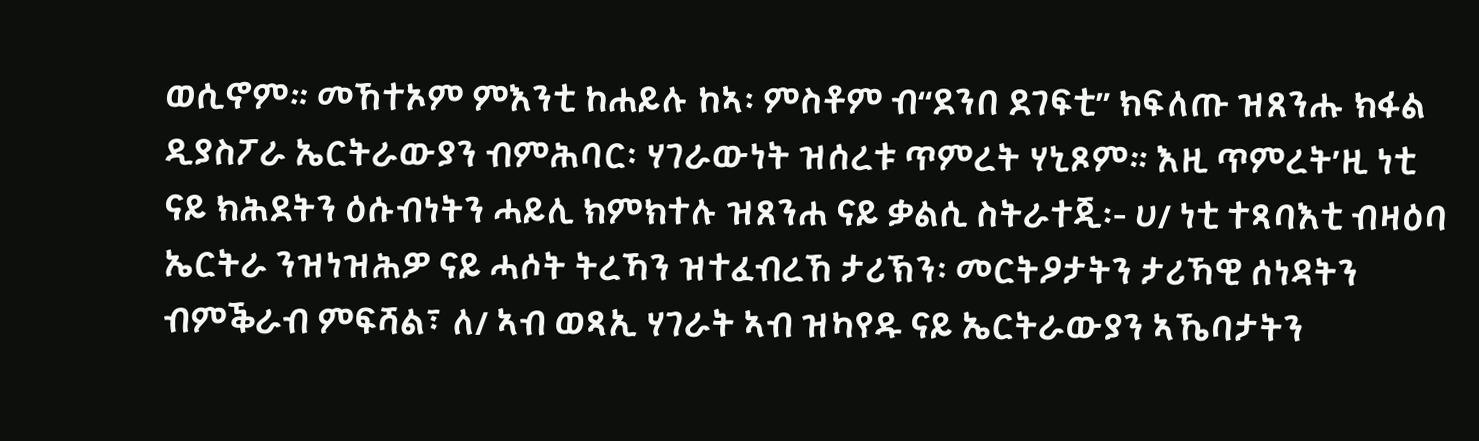ወሲኖም። መኸተኦም ምእንቲ ከሐይሉ ከኣ፡ ምስቶም ብ“ደንበ ደገፍቲ” ክፍለጡ ዝጸንሑ ክፋል ዲያስፖራ ኤርትራውያን ብምሕባር፡ ሃገራውነት ዝሰረቱ ጥምረት ሃኒጾም። እዚ ጥምረት’ዚ ነቲ ናይ ክሕደትን ዕሱብነትን ሓይሊ ክምክተሉ ዝጸንሐ ናይ ቃልሲ ስትራተጂ፡- ሀ/ ነቲ ተጻባእቲ ብዛዕባ ኤርትራ ንዝነዝሕዎ ናይ ሓሶት ትረኻን ዝተፈብረኸ ታሪኽን፡ መርትዖታትን ታሪኻዊ ሰነዳትን ብምቕራብ ምፍሻል፣ ለ/ ኣብ ወጻኢ ሃገራት ኣብ ዝካየዱ ናይ ኤርትራውያን ኣኼባታትን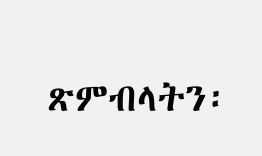ጽምብላትን፡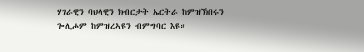ሃገራዊን ባህላዊን ክብርታት ኤርትራ ከምዝኽበሩን ጐሊሖም ከምዝረኣዩን ብምግባር እዩ።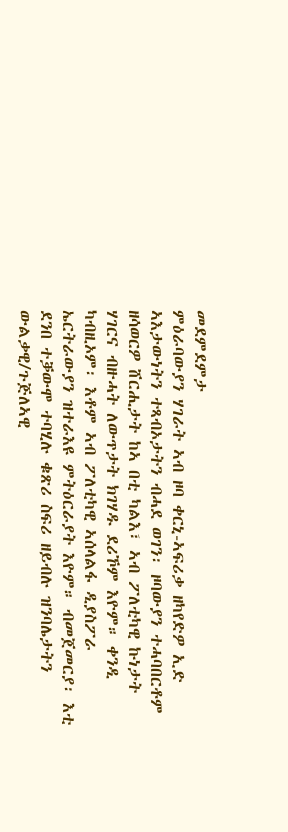መደምደምታ
ምዕራባውያን ሃገራት ኣብ ዞባ ቀርኒ-ኣፍሪቃ ዘካየድዎ ኢድ ኣእታውነትን ተጻብኦታትን ብሓደ ወገን፡ ዞባውያን ተሓባበርቶም ዘሳወርዎ ሸርሒታት ከኣ በቲ ካልእ፣ ኣብ ፖለቲካዊ ኩነታት ሃገርና ብዙሓት ለውጥታት ክገሃዱ ደሪኾም እዮም። ቀንዲ ካብዚኦም፡ እቶም ኣብ ፖለቲካዊ ኣሰላልፋ ዲያስፖራ ኤርትራውያን ዝተራእዩ ምትዕርራያት እዮም። ብመጀመርያ፡ እቲ ደንበ ተቓውሞ ተባሂሉ ቁጽሪ ስፍሪ ዘይብሉ ዝንባሌታትን ውልቃዊ/ጉጅለኣዊ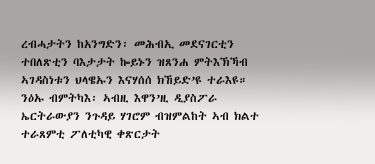ረብሓታትን ከአንግድን፡ መሕብኢ መደናገርቲን ተበለጽቲን ባእታታት ኰይኑን ዝጸንሐ ምትእኽኻብ ኣገዳስነቱን ህላዌኡን እናሃሰሰ ክኸይድ’ዩ ተራእዩ። ንዕኡ ብምትካእ፡ ኣብዚ እዋን’ዚ ዲያስፖራ ኤርትራውያን ንጉዳይ ሃገሮም ብዝምልከት ኣብ ክልተ ተራጸምቲ ፖለቲካዊ ቀጽርታት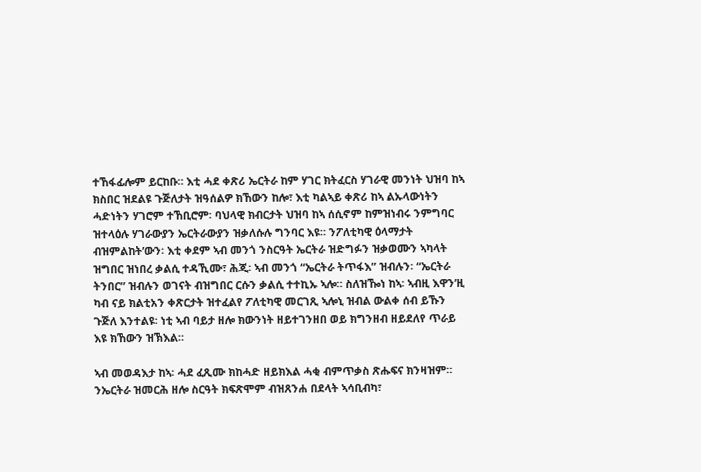ተኸፋፊሎም ይርከቡ። እቲ ሓደ ቀጽሪ ኤርትራ ከም ሃገር ክትፈርስ ሃገራዊ መንነት ህዝባ ከኣ ክስበር ዝደልዩ ጉጅለታት ዝዓሰልዎ ክኸውን ከሎ፣ እቲ ካልኣይ ቀጽሪ ከኣ ልኡላውነትን ሓድነትን ሃገሮም ተኸቢሮም፡ ባህላዊ ክብርታት ህዝባ ከኣ ሰሲኖም ከምዝነብሩ ንምግባር ዝተላዕሉ ሃገራውያን ኤርትራውያን ዝቃለሱሉ ግንባር እዩ። ንፖለቲካዊ ዕላማታት ብዝምልከት’ውን፡ እቲ ቀደም ኣብ መንጎ ንስርዓት ኤርትራ ዝድግፉን ዝቃወሙን ኣካላት ዝግበር ዝነበረ ቃልሲ ተዳኺሙ፣ ሕጂ፡ ኣብ መንጎ “ኤርትራ ትጥፋእ” ዝብሉን፡ “ኤርትራ ትንበር” ዝብሉን ወገናት ብዝግበር ርሱን ቃልሲ ተተኪኡ ኣሎ። ስለዝዀነ ከኣ፡ ኣብዚ እዋን’ዚ ካብ ናይ ክልቲአን ቀጽርታት ዝተፈልየ ፖለቲካዊ መርገጺ ኣሎኒ ዝብል ውልቀ ሰብ ይኹን ጉጅለ እንተልዩ፡ ነቲ ኣብ ባይታ ዘሎ ክውንነት ዘይተገንዘበ ወይ ክግንዘብ ዘይደለየ ጥራይ እዩ ክኸውን ዝኽእል።

ኣብ መወዳእታ ከኣ፡ ሓደ ፈጺሙ ክከሓድ ዘይክእል ሓቂ ብምጥቃስ ጽሑፍና ክንዛዝም። ንኤርትራ ዝመርሕ ዘሎ ስርዓት ክፍጽሞም ብዝጸንሐ በደላት ኣሳቢብካ፣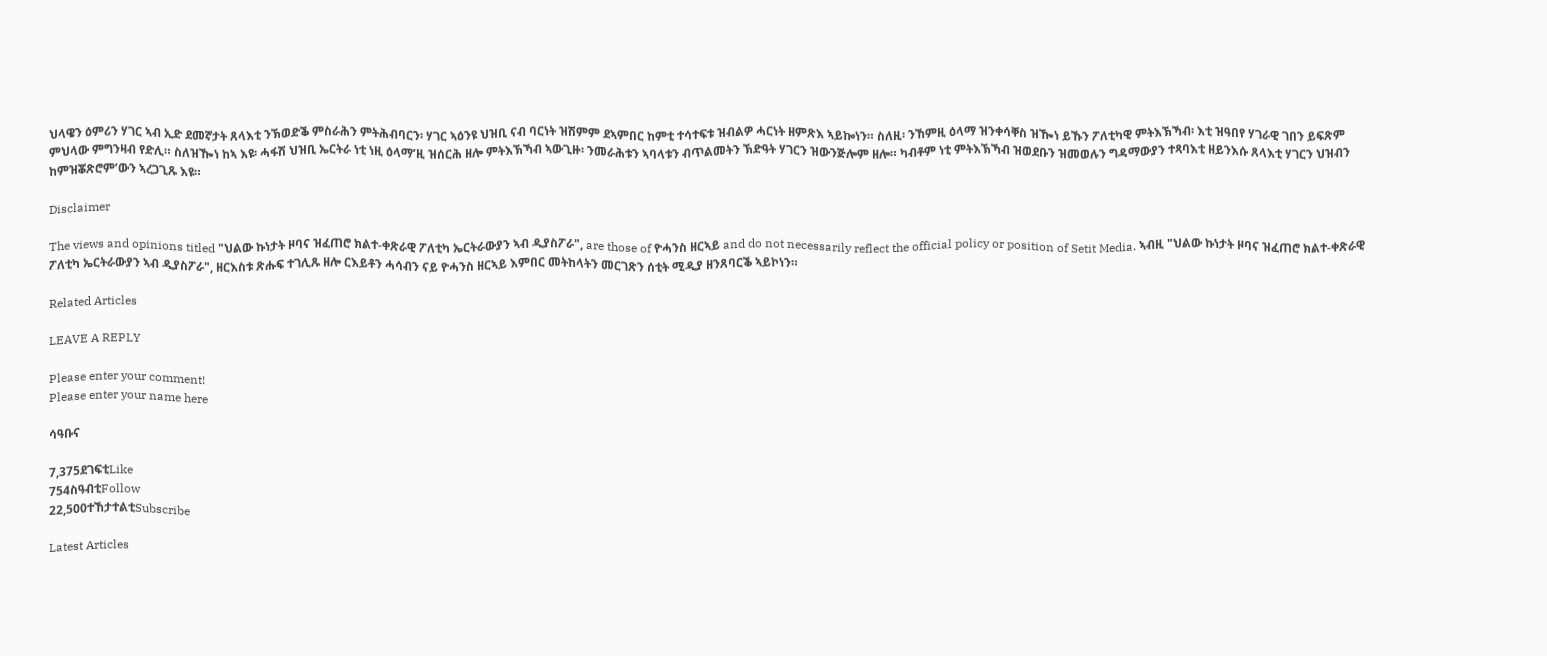ህላዌን ዕምሪን ሃገር ኣብ ኢድ ደመኛታት ጸላእቲ ንኽወድቕ ምስራሕን ምትሕብባርን፡ ሃገር ኣዕንዩ ህዝቢ ናብ ባርነት ዝሽምም ደኣምበር ከምቲ ተሳተፍቱ ዝብልዎ ሓርነት ዘምጽእ ኣይኰነን። ስለዚ፡ ንኸምዚ ዕላማ ዝንቀሳቐስ ዝዀነ ይኹን ፖለቲካዊ ምትእኽኻብ፡ እቲ ዝዓበየ ሃገራዊ ገበን ይፍጽም ምህላው ምግንዛብ የድሊ። ስለዝዀነ ከኣ እዩ፡ ሓፋሽ ህዝቢ ኤርትራ ነቲ ነዚ ዕላማ’ዚ ዝሰርሕ ዘሎ ምትእኽኻብ ኣውጊዙ፡ ንመራሕቱን ኣባላቱን ብጥልመትን ኽድዓት ሃገርን ዝውንጅሎም ዘሎ። ካብቶም ነቲ ምትእኽኻብ ዝወደቡን ዝመወሉን ግዳማውያን ተጻባእቲ ዘይንእሱ ጸላእቲ ሃገርን ህዝብን ከምዝቖጽሮም’ውን ኣረጋጊጹ እዩ።

Disclaimer

The views and opinions titled "ህልው ኩነታት ዞባና ዝፈጠሮ ክልተ-ቀጽራዊ ፖለቲካ ኤርትራውያን ኣብ ዲያስፖራ", are those of ዮሓንስ ዘርኣይ and do not necessarily reflect the official policy or position of Setit Media. ኣብዚ "ህልው ኩነታት ዞባና ዝፈጠሮ ክልተ-ቀጽራዊ ፖለቲካ ኤርትራውያን ኣብ ዲያስፖራ", ዘርእስቱ ጽሑፍ ተገሊጹ ዘሎ ርእይቶን ሓሳብን ናይ ዮሓንስ ዘርኣይ እምበር መትከላትን መርገጽን ሰቲት ሚዲያ ዘንጸባርቕ ኣይኮነን።

Related Articles

LEAVE A REPLY

Please enter your comment!
Please enter your name here

ሳዓቡና

7,375ደገፍቲLike
754ስዓብቲFollow
22,500ተኸታተልቲSubscribe

Latest Articles